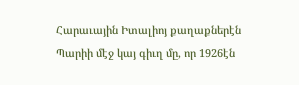Հարաւային Իտալիոյ քաղաքներէն Պարիի մէջ կայ գիւղ մը, որ 1926էն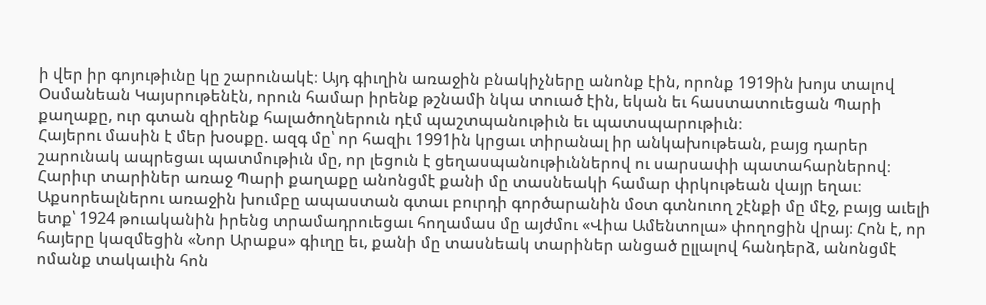ի վեր իր գոյութիւնը կը շարունակէ։ Այդ գիւղին առաջին բնակիչները անոնք էին, որոնք 1919ին խոյս տալով Օսմանեան Կայսրութենէն, որուն համար իրենք թշնամի նկա տուած էին, եկան եւ հաստատուեցան Պարի քաղաքը, ուր գտան զիրենք հալածողներուն դէմ պաշտպանութիւն եւ պատսպարութիւն։
Հայերու մասին է մեր խօսքը. ազգ մը՝ որ հազիւ 1991ին կրցաւ տիրանալ իր անկախութեան, բայց դարեր շարունակ ապրեցաւ պատմութիւն մը, որ լեցուն է ցեղասպանութիւններով ու սարսափի պատահարներով։
Հարիւր տարիներ առաջ Պարի քաղաքը անոնցմէ քանի մը տասնեակի համար փրկութեան վայր եղաւ։ Աքսորեալներու առաջին խումբը ապաստան գտաւ բուրդի գործարանին մօտ գտնուող շէնքի մը մէջ, բայց աւելի ետք՝ 1924 թուականին իրենց տրամադրուեցաւ հողամաս մը այժմու «Վիա Ամենտոլա» փողոցին վրայ։ Հոն է, որ հայերը կազմեցին «Նոր Արաքս» գիւղը եւ, քանի մը տասնեակ տարիներ անցած ըլլալով հանդերձ, անոնցմէ ոմանք տակաւին հոն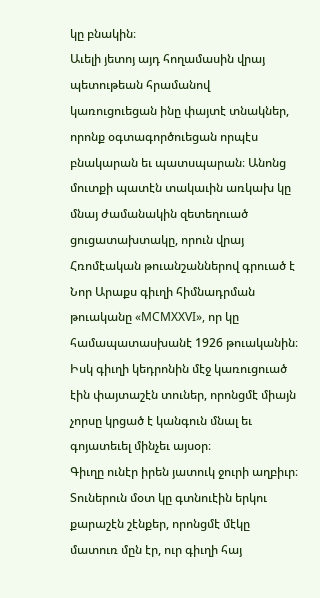կը բնակին։
Աւելի յետոյ այդ հողամասին վրայ պետութեան հրամանով կառուցուեցան ինը փայտէ տնակներ, որոնք օգտագործուեցան որպէս բնակարան եւ պատսպարան։ Անոնց մուտքի պատէն տակաւին առկախ կը մնայ ժամանակին զետեղուած ցուցատախտակը, որուն վրայ Հռոմէական թուանշաններով գրուած է Նոր Արաքս գիւղի հիմնադրման թուականը «MCMXXVI», որ կը համապատասխանէ 1926 թուականին։ Իսկ գիւղի կեդրոնին մէջ կառուցուած էին փայտաշէն տուներ, որոնցմէ միայն չորսը կրցած է կանգուն մնալ եւ գոյատեւել մինչեւ այսօր։
Գիւղը ունէր իրեն յատուկ ջուրի աղբիւր։ Տուներուն մօտ կը գտնուէին երկու քարաշէն շէնքեր, որոնցմէ մէկը մատուռ մըն էր, ուր գիւղի հայ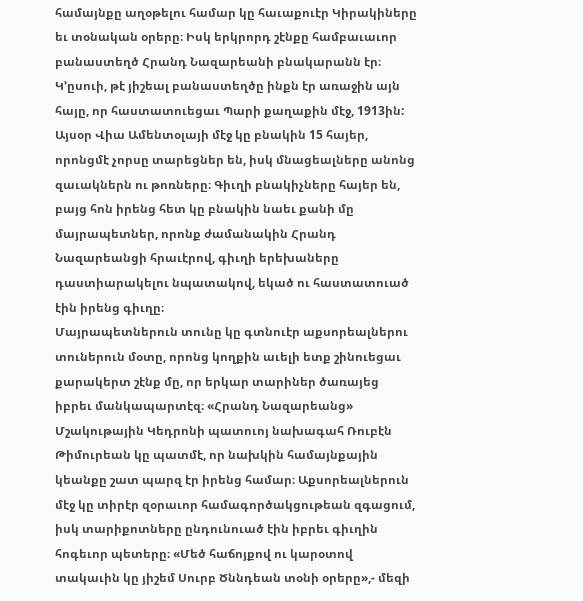համայնքը աղօթելու համար կը հաւաքուէր Կիրակիները եւ տօնական օրերը։ Իսկ երկրորդ շէնքը համբաւաւոր բանաստեղծ Հրանդ Նազարեանի բնակարանն էր։ Կ’ըսուի, թէ յիշեալ բանաստեղծը ինքն էր առաջին այն հայը, որ հաստատուեցաւ Պարի քաղաքին մէջ, 1913ին:
Այսօր Վիա Ամենտօլայի մէջ կը բնակին 15 հայեր, որոնցմէ չորսը տարեցներ են, իսկ մնացեալները անոնց զաւակներն ու թոռները։ Գիւղի բնակիչները հայեր են, բայց հոն իրենց հետ կը բնակին նաեւ քանի մը մայրապետներ, որոնք ժամանակին Հրանդ Նազարեանցի հրաւէրով, գիւղի երեխաները դաստիարակելու նպատակով, եկած ու հաստատուած էին իրենց գիւղը։
Մայրապետներուն տունը կը գտնուէր աքսորեալներու տուներուն մօտը, որոնց կողքին աւելի ետք շինուեցաւ քարակերտ շէնք մը, որ երկար տարիներ ծառայեց իբրեւ մանկապարտէզ։ «Հրանդ Նազարեանց» Մշակութային Կեդրոնի պատուոյ նախագահ Ռուբէն Թիմուրեան կը պատմէ, որ նախկին համայնքային կեանքը շատ պարզ էր իրենց համար։ Աքսորեալներուն մէջ կը տիրէր զօրաւոր համագործակցութեան զգացում, իսկ տարիքոտները ընդունուած էին իբրեւ գիւղին հոգեւոր պետերը։ «Մեծ հաճոյքով ու կարօտով տակաւին կը յիշեմ Սուրբ Ծննդեան տօնի օրերը»,- մեզի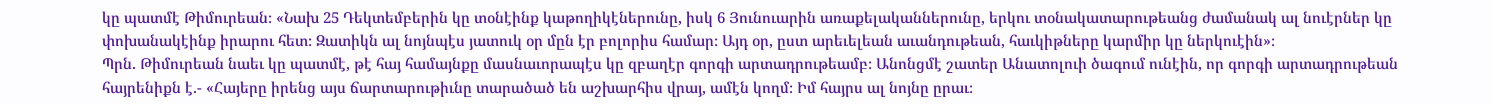կը պատմէ Թիմուրեան։ «Նախ 25 Դեկտեմբերին կը տօնէինք կաթողիկէներունը, իսկ 6 Յունուարին առաքելականներունը, երկու տօնակատարութեանց ժամանակ ալ նուէրներ կը փոխանակէինք իրարու հետ։ Զատիկն ալ նոյնպէս յատուկ օր մըն էր բոլորիս համար։ Այդ օր, ըստ արեւելեան աւանդութեան, հաւկիթները կարմիր կը ներկուէին»։
Պրն. Թիմուրեան նաեւ կը պատմէ, թէ հայ համայնքը մասնաւորապէս կը զբաղէր գորգի արտադրութեամբ։ Անոնցմէ շատեր Անատոլուի ծագում ունէին, որ գորգի արտադրութեան հայրենիքն է.- «Հայերը իրենց այս ճարտարութիւնը տարածած են աշխարհիս վրայ, ամէն կողմ։ Իմ հայրս ալ նոյնը ըրաւ։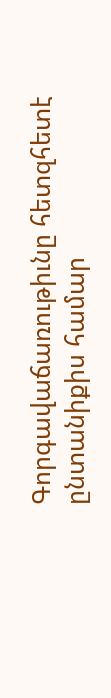Գորգավաճառութիւնը հետզհետէ ընտանիքիս համար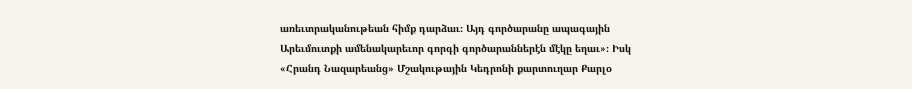առեւտրականութեան հիմք դարձաւ։ Այդ գործարանը ապագային Արեւմուտքի ամենակարեւոր գորգի գործարաններէն մէկը եղաւ»։ Իսկ «Հրանդ Նազարեանց» Մշակութային Կեդրոնի քարտուղար Քարլօ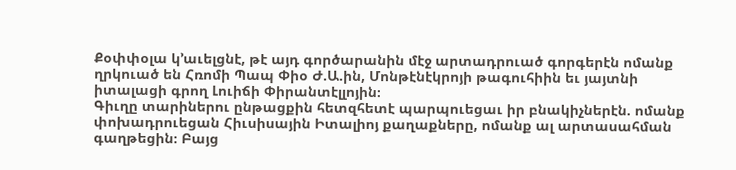Քօփփօլա կ’աւելցնէ, թէ այդ գործարանին մէջ արտադրուած գորգերէն ոմանք ղրկուած են Հռոմի Պապ Փիօ Ժ.Ա.ին, Մոնթէնէկրոյի թագուհիին եւ յայտնի իտալացի գրող Լուիճի Փիրանտէլլոյին։
Գիւղը տարիներու ընթացքին հետզհետէ պարպուեցաւ իր բնակիչներէն. ոմանք փոխադրուեցան Հիւսիսային Իտալիոյ քաղաքները, ոմանք ալ արտասահման գաղթեցին։ Բայց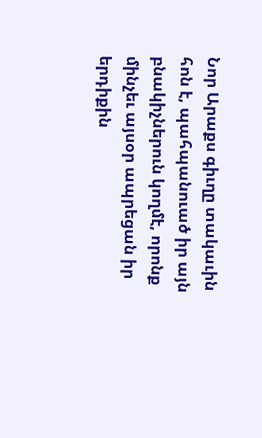Նոր Արաքս գիւղը տակաւին հոն է, պահպանուած իր այն բնակիչներուն կողմէ, որոնք մինչեւ այսօր ապրեցան իր երդիքին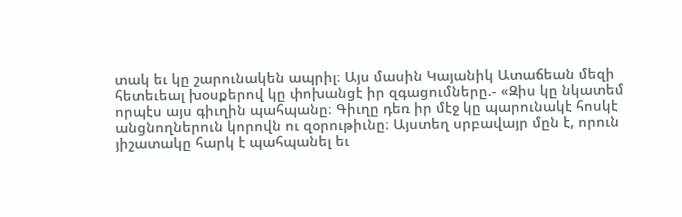տակ եւ կը շարունակեն ապրիլ։ Այս մասին Կայանիկ Ատաճեան մեզի հետեւեալ խօսքերով կը փոխանցէ իր զգացումները.- «Զիս կը նկատեմ որպէս այս գիւղին պահպանը։ Գիւղը դեռ իր մէջ կը պարունակէ հոսկէ անցնողներուն կորովն ու զօրութիւնը։ Այստեղ սրբավայր մըն է, որուն յիշատակը հարկ է պահպանել եւ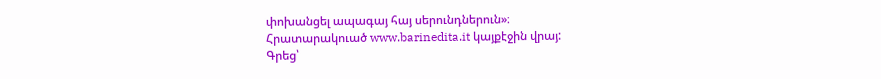փոխանցել ապագայ հայ սերունդներուն»։
Հրատարակուած www.barinedita.it կայքէջին վրայ:
Գրեց՝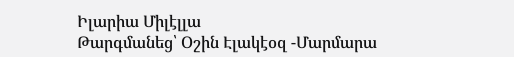Իլարիա Միլէլլա
Թարգմանեց՝ Օշին Էլակէօզ -Մարմարա